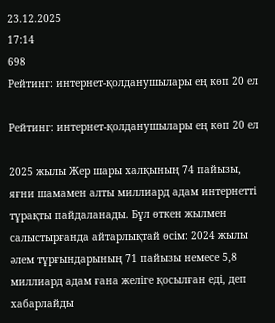23.12.2025
17:14
698
Рейтинг: интернет-қолданушылары ең көп 20 ел

Рейтинг: интернет-қолданушылары ең көп 20 ел

2025 жылы Жер шары халқының 74 пайызы, яғни шамамен алты миллиард адам интернетті тұрақты пайдаланады. Бұл өткен жылмен салыстырғанда айтарлықтай өсім: 2024 жылы әлем тұрғындарының 71 пайызы немесе 5,8 миллиард адам ғана желіге қосылған еді, деп хабарлайды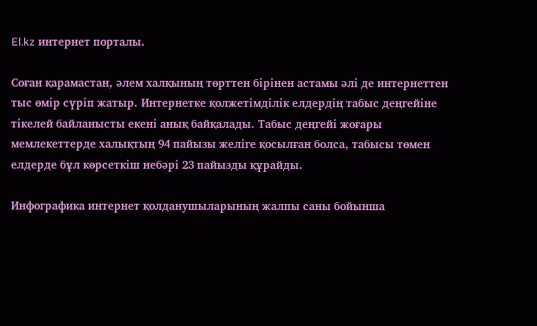El.kz интернет порталы.

Соған қарамастан, әлем халқының төрттен бірінен астамы әлі де интернеттен тыс өмір сүріп жатыр. Интернетке қолжетімділік елдердің табыс деңгейіне тікелей байланысты екені анық байқалады. Табыс деңгейі жоғары мемлекеттерде халықтың 94 пайызы желіге қосылған болса, табысы төмен елдерде бұл көрсеткіш небәрі 23 пайызды құрайды.

Инфографика интернет қолданушыларының жалпы саны бойынша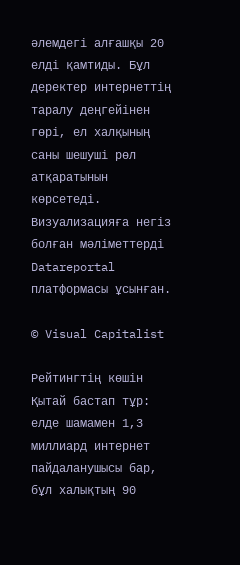әлемдегі алғашқы 20 елді қамтиды. Бұл деректер интернеттің таралу деңгейінен гөрі, ел халқының саны шешуші рөл атқаратынын көрсетеді. Визуализацияға негіз болған мәліметтерді Datareportal платформасы ұсынған.

© Visual Capitalist

Рейтингтің көшін Қытай бастап тұр: елде шамамен 1,3 миллиард интернет пайдаланушысы бар, бұл халықтың 90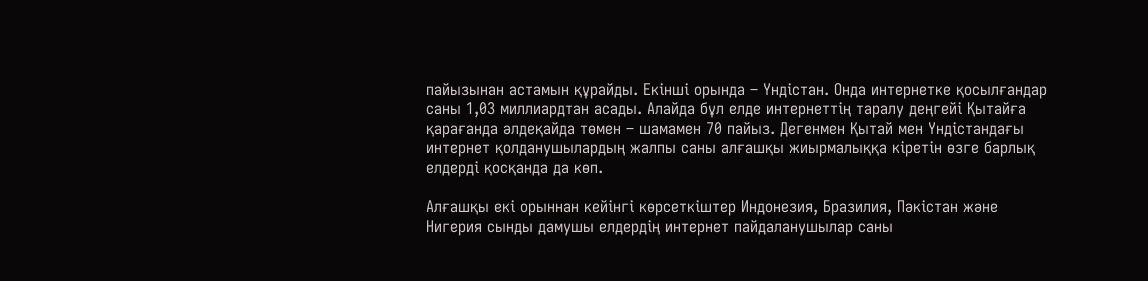пайызынан астамын құрайды. Екінші орында – Үндістан. Онда интернетке қосылғандар саны 1,03 миллиардтан асады. Алайда бұл елде интернеттің таралу деңгейі Қытайға қарағанда әлдеқайда төмен – шамамен 70 пайыз. Дегенмен Қытай мен Үндістандағы интернет қолданушылардың жалпы саны алғашқы жиырмалыққа кіретін өзге барлық елдерді қосқанда да көп.

Алғашқы екі орыннан кейінгі көрсеткіштер Индонезия, Бразилия, Пәкістан және Нигерия сынды дамушы елдердің интернет пайдаланушылар саны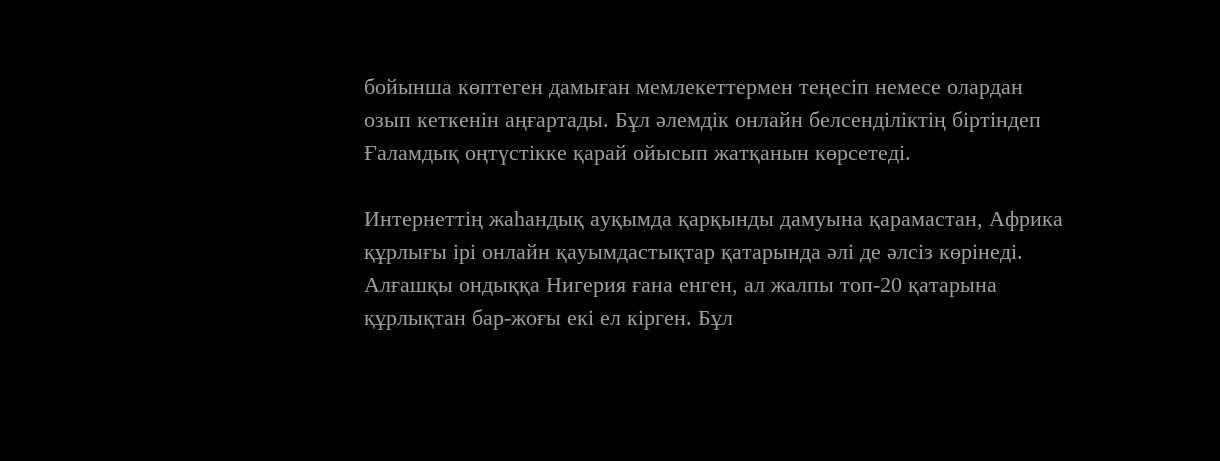бойынша көптеген дамыған мемлекеттермен теңесіп немесе олардан озып кеткенін аңғартады. Бұл әлемдік онлайн белсенділіктің біртіндеп Ғаламдық оңтүстікке қарай ойысып жатқанын көрсетеді.

Интернеттің жаһандық ауқымда қарқынды дамуына қарамастан, Африка құрлығы ірі онлайн қауымдастықтар қатарында әлі де әлсіз көрінеді. Алғашқы ондыққа Нигерия ғана енген, ал жалпы топ-20 қатарына құрлықтан бар-жоғы екі ел кірген. Бұл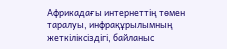Африкадағы интернеттің төмен таралуы, инфрақұрылымның жеткіліксіздігі, байланыс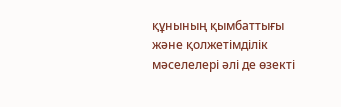құнының қымбаттығы және қолжетімділік мәселелері әлі де өзекті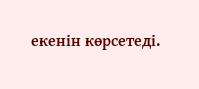екенін көрсетеді.